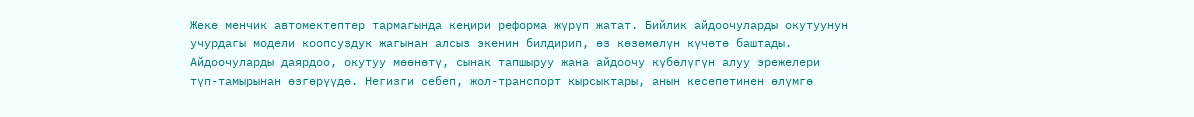Жеке менчик автомектептер тармагында кеңири реформа жүрүп жатат. Бийлик айдоочуларды окутуунун учурдагы модели коопсуздук жагынан алсыз экенин билдирип, өз көзөмөлүн күчөтө баштады. Айдоочуларды даярдоо, окутуу мөөнөтү, сынак тапшыруу жана айдоочу күбөлүгүн алуу эрежелери түп-тамырынан өзгөрүүдө. Негизги себеп, жол-транспорт кырсыктары, анын кесепетинен өлүмгө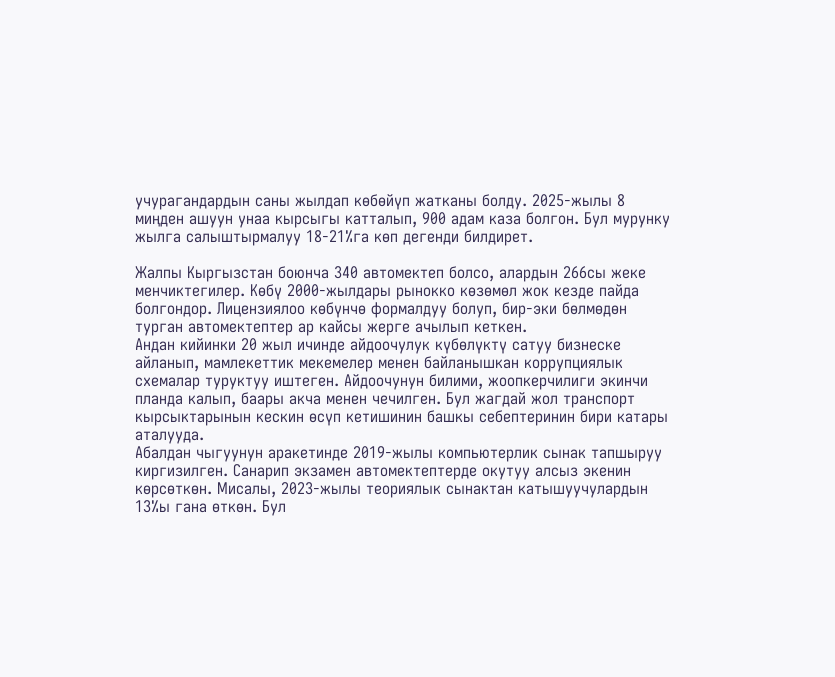учурагандардын саны жылдап көбөйүп жатканы болду. 2025-жылы 8 миңден ашуун унаа кырсыгы катталып, 900 адам каза болгон. Бул мурунку жылга салыштырмалуу 18-21%га көп дегенди билдирет.

Жалпы Кыргызстан боюнча 340 автомектеп болсо, алардын 266сы жеке менчиктегилер. Көбү 2000-жылдары рынокко көзөмөл жок кезде пайда болгондор. Лицензиялоо көбүнчө формалдуу болуп, бир-эки бөлмөдөн турган автомектептер ар кайсы жерге ачылып кеткен.
Андан кийинки 20 жыл ичинде айдоочулук күбөлүктү сатуу бизнеске айланып, мамлекеттик мекемелер менен байланышкан коррупциялык схемалар туруктуу иштеген. Айдоочунун билими, жоопкерчилиги экинчи планда калып, баары акча менен чечилген. Бул жагдай жол транспорт кырсыктарынын кескин өсүп кетишинин башкы себептеринин бири катары аталууда.
Абалдан чыгуунун аракетинде 2019-жылы компьютерлик сынак тапшыруу киргизилген. Санарип экзамен автомектептерде окутуу алсыз экенин көрсөткөн. Мисалы, 2023-жылы теориялык сынактан катышуучулардын 13%ы гана өткөн. Бул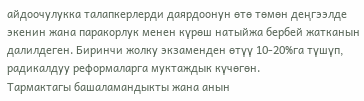айдоочулукка талапкерлерди даярдоонун өтө төмөн деңгээлде экенин жана паракорлук менен күрөш натыйжа бербей жатканын далилдеген. Биринчи жолку экзаменден өтүү 10-20%га түшүп, радикалдуу реформаларга муктаждык күчөгөн.
Тармактагы башаламандыкты жана анын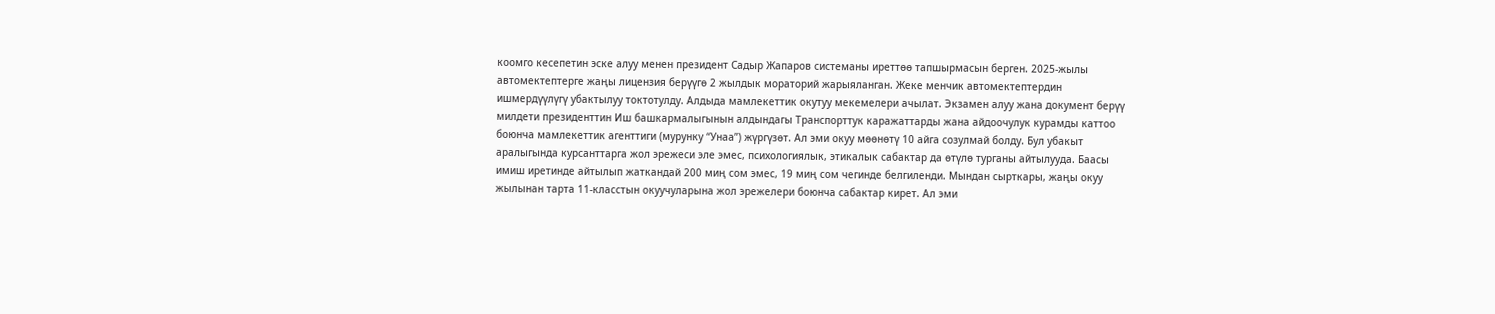коомго кесепетин эске алуу менен президент Садыр Жапаров системаны иреттөө тапшырмасын берген. 2025-жылы автомектептерге жаңы лицензия берүүгө 2 жылдык мораторий жарыяланган. Жеке менчик автомектептердин ишмердүүлүгү убактылуу токтотулду. Алдыда мамлекеттик окутуу мекемелери ачылат. Экзамен алуу жана документ берүү милдети президенттин Иш башкармалыгынын алдындагы Транспорттук каражаттарды жана айдоочулук курамды каттоо боюнча мамлекеттик агенттиги (мурунку “Унаа”) жүргүзөт. Ал эми окуу мөөнөтү 10 айга созулмай болду. Бул убакыт аралыгында курсанттарга жол эрежеси эле эмес, психологиялык, этикалык сабактар да өтүлө турганы айтылууда. Баасы имиш иретинде айтылып жаткандай 200 миң сом эмес, 19 миң сом чегинде белгиленди. Мындан сырткары, жаңы окуу жылынан тарта 11-класстын окуучуларына жол эрежелери боюнча сабактар кирет. Ал эми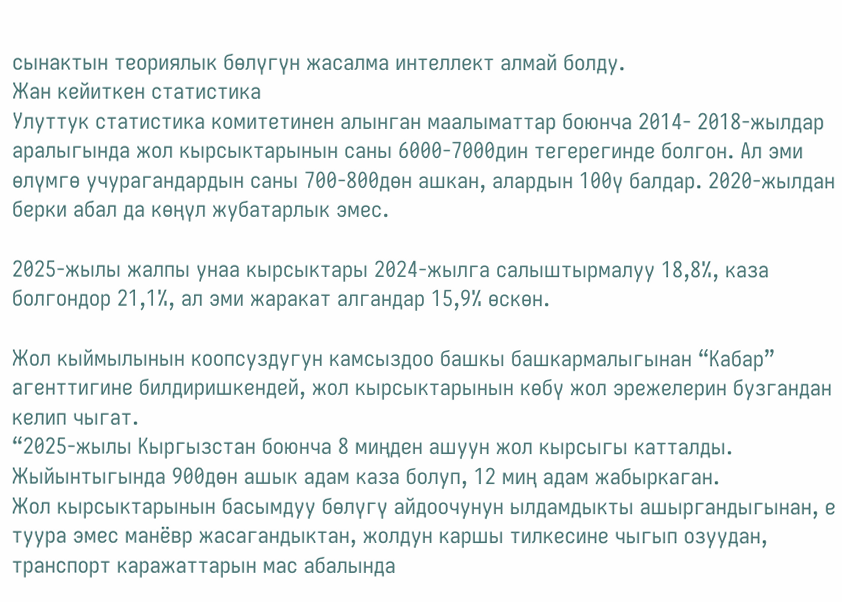сынактын теориялык бөлүгүн жасалма интеллект алмай болду.
Жан кейиткен статистика
Улуттук статистика комитетинен алынган маалыматтар боюнча 2014- 2018-жылдар аралыгында жол кырсыктарынын саны 6000-7000дин тегерегинде болгон. Ал эми өлүмгө учурагандардын саны 700-800дөн ашкан, алардын 100ү балдар. 2020-жылдан берки абал да көңүл жубатарлык эмес.

2025-жылы жалпы унаа кырсыктары 2024-жылга салыштырмалуу 18,8%, каза болгондор 21,1%, ал эми жаракат алгандар 15,9% өскөн.

Жол кыймылынын коопсуздугун камсыздоо башкы башкармалыгынан “Кабар” агенттигине билдиришкендей, жол кырсыктарынын көбү жол эрежелерин бузгандан келип чыгат.
“2025-жылы Кыргызстан боюнча 8 миңден ашуун жол кырсыгы катталды. Жыйынтыгында 900дөн ашык адам каза болуп, 12 миң адам жабыркаган.
Жол кырсыктарынын басымдуу бөлүгү айдоочунун ылдамдыкты ашыргандыгынан, е туура эмес манёвр жасагандыктан, жолдун каршы тилкесине чыгып озуудан, транспорт каражаттарын мас абалында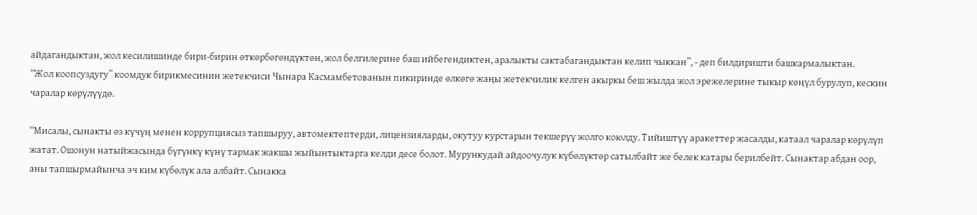айдагандыктан, жол кесилишинде бири-бирин өткөрбөгөндүктөн, жол белгилерине баш ийбегендиктен, аралыкты сактабагандыктан келип чыккан”, - деп билдиришти башкармалыктан.
“Жол коопсуздугу” коомдук бирикмесинин жетекчиси Чынара Касмамбетованын пикиринде өлкөгө жаңы жетекчилик келген акыркы беш жылда жол эрежелерине тыкыр көңүл бурулуп, кескин чаралар көрүлүүдө.

“Мисалы, сынакты өз күчүң менен коррупциясыз тапшыруу, автомектептерди, лицензияларды, окутуу курстарын текшерүү жолго коюлду. Тийиштүү аракеттер жасалды, катаал чаралар көрүлүп жатат. Ошонун натыйжасында бүгүнкү күнү тармак жакшы жыйынтыктарга келди десе болот. Мурункудай айдоочулук күбөлүктөр сатылбайт же белек катары берилбейт. Сынактар абдан оор, аны тапшырмайынча эч ким күбөлүк ала албайт. Сынакка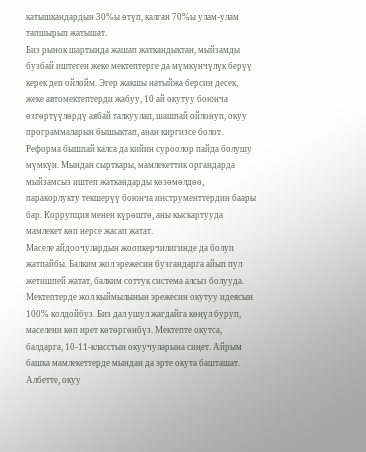катышкандардын 30%ы өтүп, калган 70%ы улам-улам тапшырып жатышат.
Биз рынок шартында жашап жаткандыктан, мыйзамды бузбай иштеген жеке мектептерге да мүмкүнчүлүк берүү керек деп ойлойм. Эгер жакшы натыйжа берсин десек, жеке автомектептерди жабуу, 10 ай окутуу боюнча өзгөртүүлөрдү аябай талкуулап, шашпай ойлонуп, окуу программаларын бышыктап, анан киргизсе болот. Реформа бышпай калса да кийин суроолор пайда болушу мүмкүн. Мындан сырткары, мамлекеттик органдарда мыйзамсыз иштеп жаткандарды көзөмөлдөө, паракорлукту текшерүү боюнча инструменттердин баары бар. Коррупция менен күрөштө, аны кыскартууда мамлекет көп нерсе жасап жатат.
Маселе айдоочулардын жоопкерчилигинде да болуп жатпайбы. Балким жол эрежесин бузгандарга айып пул жетишпей жатат, балким соттук система алсыз болууда.
Мектептерде жол кыймылынын эрежесин окутуу идеясын 100% колдойбуз. Биз дал ушул жагдайга көңүл буруп, маселени көп ирет көтөргөнбүз. Мектепте окутса, балдарга, 10-11-класстын окуучуларына сиңет. Айрым башка мамлекеттерде мындан да эрте окута башташат. Албетте, окуу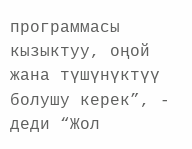программасы кызыктуу, оңой жана түшүнүктүү болушу керек”, - деди “Жол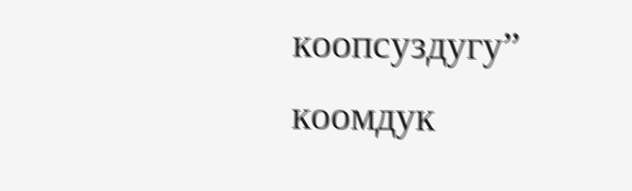коопсуздугу” коомдук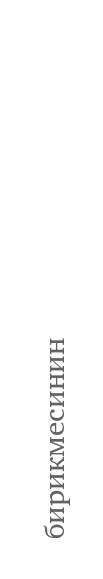бирикмесинин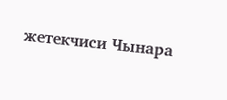жетекчиси Чынара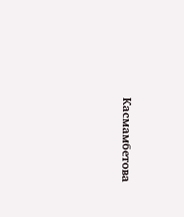Касмамбетова